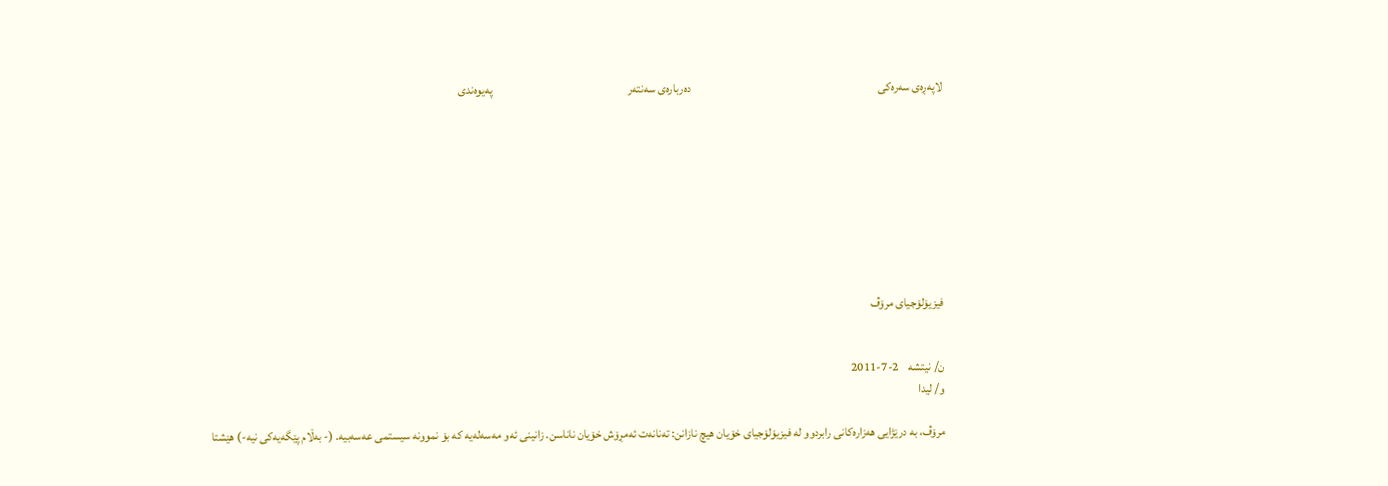لاپه‌ڕه‌ی سه‌ره‌كی                                                                             ده‌رباره‌ی سه‌نته‌ر                                                        په‌یوه‌ندى









فیزیۆلۆجیای مرۆڤ


ن/ نیتشه  ‌  2-7-2011
و/ لیدا

مرۆڤ، به‌ درێژایی هه‌زاره‌كانی رابردوو له‌ فیزیۆلۆجیای خۆیان هیچ نازانن: ته‌نانه‌ت ئه‌مڕۆش خۆیان ناناسن. زانینی ئه‌و مه‌سه‌له‌یه‌ كه‌ بۆ نموونه‌ سیستمی عه‌سه‌بیه‌. (- به‌ڵام پێگه‌یه‌كی نیه‌-) هێشتا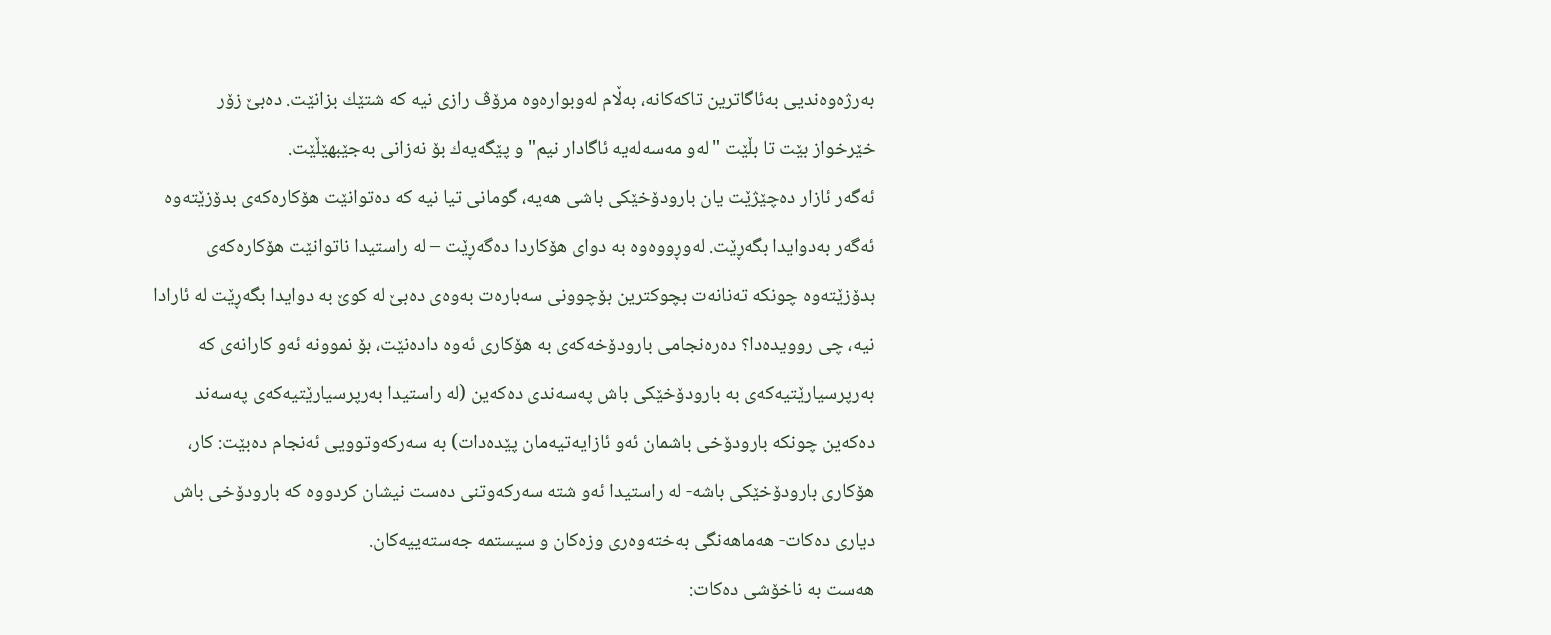به‌رژه‌وه‌ندیی به‌ئاگاترین تاكه‌كانه‌، به‌ڵام له‌وبواره‌وه‌ مرۆڤ رازی نیه‌ كه‌ شتێك بزانێت. ده‌بێ زۆر خێرخواز بێت تا بڵێت "له‌و مه‌سه‌له‌یه‌ ئاگادار نیم" و پێگه‌یه‌ك بۆ نه‌زانی به‌جێبهێڵێت.
ئه‌گه‌ر ئازار ده‌چێژێت یان بارودۆخێكی باشی هه‌یه‌، گومانی تیا نیه‌ كه‌ ده‌توانێت هۆكاره‌كه‌ی بدۆزێته‌وه‌ ئه‌گه‌ر به‌دوایدا بگه‌ڕێت. له‌وڕووه‌وه‌ به‌ دوای هۆكاردا ده‌گه‌ڕێت – له‌ راستیدا ناتوانێت هۆكاره‌كه‌ی بدۆزێته‌وه‌ چونكه‌ ته‌نانه‌ت بچوكترین بۆچوونی سه‌باره‌ت به‌وه‌ی ده‌بێ له‌ كوێ به‌ دوایدا بگه‌ڕێت له‌ ئارادا نیه‌، چی روویده‌دا؟ ده‌ره‌نجامی بارودۆخه‌كه‌ی به‌ هۆكاری ئه‌وه‌ داده‌نێت، بۆ نموونه‌ ئه‌و كارانه‌ی كه‌ به‌رپرسیارێتیه‌كه‌ی به‌ بارودۆخێكی باش په‌سه‌ندی ده‌كه‌ین (له‌ راستیدا به‌رپرسیارێتیه‌كه‌ی په‌سه‌ند ده‌كه‌ین چونكه‌ بارودۆخی باشمان ئه‌و ئازایه‌تیه‌مان پێده‌دات) به‌ سه‌ركه‌وتوویی ئه‌نجام ده‌بێت: كار، هۆكاری بارودۆخێكی باشه‌- له‌ راستیدا ئه‌و شته‌ سه‌ركه‌وتنی ده‌ست نیشان كردووه‌ كه‌ بارودۆخی باش دیاری ده‌كات- هه‌ماهه‌نگی به‌خته‌وه‌ری وزه‌كان و سیستمه‌ جه‌سته‌ییه‌كان.
هه‌ست به‌ ناخۆشی ده‌كات: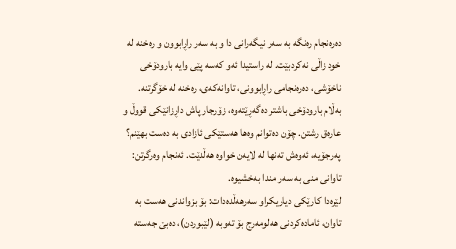ده‌ره‌نجام ره‌نگه‌ به‌ سه‌ر نیگه‌رانی دا و به‌ سه‌ر راڕابوون و ره‌خنه‌ له‌ خود زاڵی نه‌كردبێت. له‌ راستیدا ئه‌و كه‌سه‌ پێی وایه‌ بارودۆخی ناخۆشی، ده‌ره‌نجامی راڕابوونی، تاوانه‌كه‌ی، ره‌خنه‌ له‌ خۆگرتنه‌.
به‌ڵام بارودۆخی باشتر ده‌گه‌ڕێته‌وه‌، زۆرجار پاش داڕزانێكی قووڵ و عاره‌ق رشتن. چۆن ده‌توانم وه‌ها هه‌ستێكی ئازادی به‌ ده‌ست بهێنم؟ په‌رجۆیه‌، ئه‌وه‌ش ته‌نها له‌ لایه‌ن خواوه‌ هه‌ڵدێت. ئه‌نجام وه‌رگرتن: تاوانی منی به‌ سه‌ر مندا به‌خشیوه‌.
لێره‌دا كارێكی دیاریكراو سه‌رهه‌ڵده‌دات: بۆ بزواندنی هه‌ست به‌ تاوان، ئاماده‌كردنی هه‌لومه‌رج بۆ ته‌وبه‌ (لێبوردن)، ده‌بێ جه‌سته‌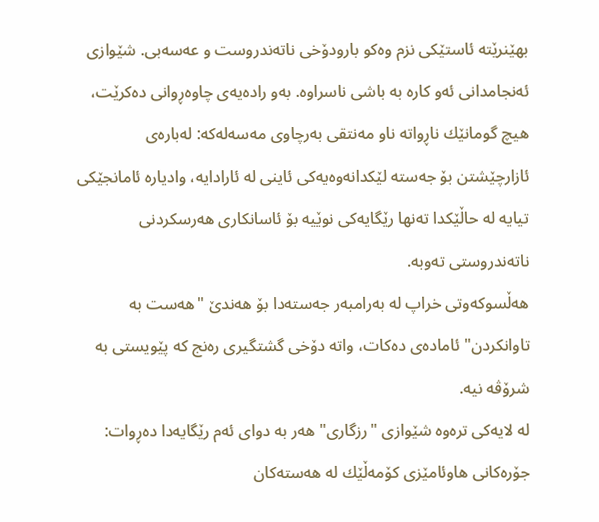بهێنرێته‌ ئاستێكی نزم وه‌كو بارودۆخی ناته‌ندروست و عه‌سه‌بی. شێوازی ئه‌نجامدانی ئه‌و كاره‌ به‌ باشی ناسراوه‌. به‌و راده‌یه‌ی چاوه‌ڕوانی ده‌كرێت، هیچ گومانێك ناڕواته‌ ناو مه‌نتقی به‌رچاوی مه‌سه‌له‌كه‌: له‌باره‌ی ئازارچێشتن بۆ جه‌سته‌ لێكدانه‌وه‌یه‌كی ئاینی له‌ ئارادایه‌، وادیاره‌ ئامانجێكی تیایه‌ له‌ حاڵێكدا ته‌نها رێگایه‌كی نوێیه‌ بۆ ئاسانكاری هه‌رسكردنی ناته‌ندروستی ته‌وبه‌.
هه‌ڵسوكه‌وتی خراپ له‌ به‌رامبه‌ر جه‌سته‌دا بۆ هه‌ندێ "هه‌ست به‌ تاوانكردن" ئاماده‌ی ده‌كات، واته‌ دۆخی گشتگیری ره‌نج كه‌ پێویستی به‌ شرۆڤه‌ نیه‌.
له‌ لایه‌كی تره‌وه‌ شێوازی "رزگاری" هه‌ر به‌ دوای ئه‌م رێگایه‌دا ده‌ڕوات: جۆره‌كانی هاوئامێزی كۆمه‌ڵێك له‌ هه‌سته‌كان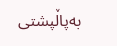به‌پاڵپشتی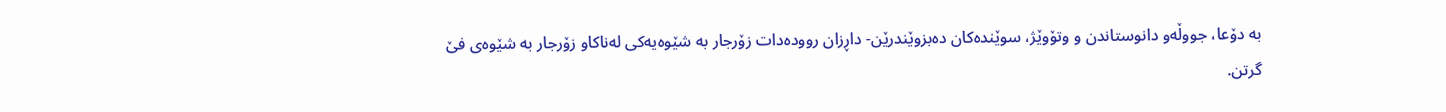به‌ دۆعا، جووڵه‌و دانوستاندن و وتۆوێژ، سوێنده‌كان ده‌بزوێندرێن- داڕزان رووده‌دات زۆرجار به‌ شێوه‌یه‌كی له‌ناكاو زۆرجار به‌ شێوه‌ی فێ گرتن.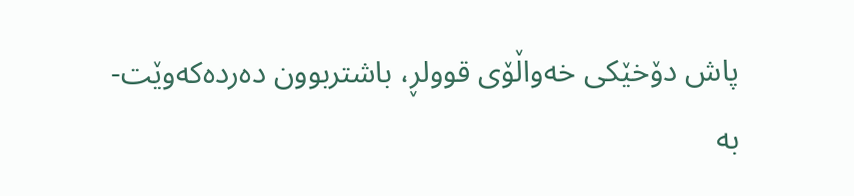پاش دۆخێكی خه‌واڵۆی قوولڕ، باشتربوون ده‌رده‌كه‌وێت- به‌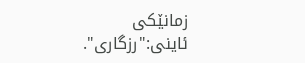زمانێكی ئاینی:"رزگاری".